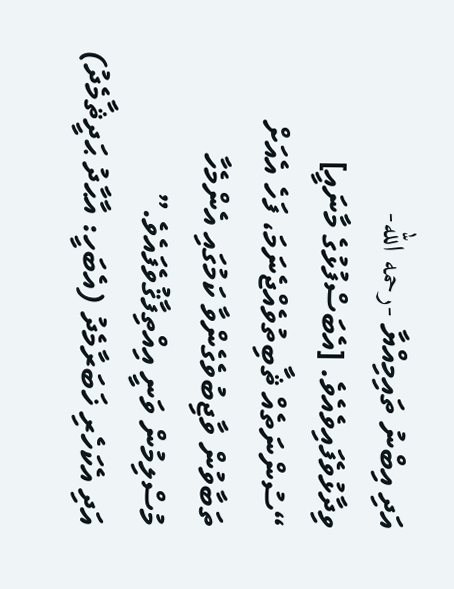އަދި އިބްނު ތައިމިއްޔާ -رحمه الله- ވިދާޅުވެފައިވެއެވެ. [އެބަސްފުޅުގެ މާނައީ] “ސުންނަތެއް ޘާބިތުވެއްޖެނަމަ، ފަހެ އެއަށް ތަބާވުން ވާޖިބުވެގެންވާ ކަމުގައި އެންމެހާ މުސްލިމުން ވަނީ އިއްތިފާޤުވެފައެވެ.”
އަދި އެކަހެރި ޚަބަރާމެދު (އެބަހީ: އާޙާދު ޙަދީޘާމެދު)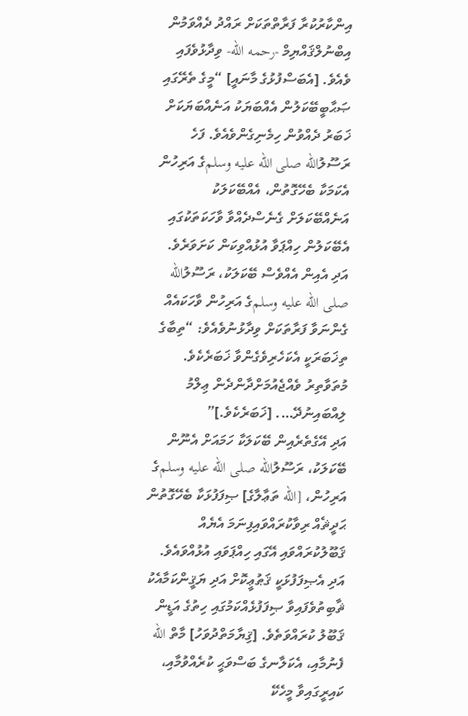އިންކާރުކުރާ ފަރާތްތަކަށް ރައްދު ދެއްވަމުން އިބްނުލްޤައްޔިމް -رحمه الله- ވިދާޅުވެފައި ވެއެވެ. [އެބަސްފުޅުގެ މާނައީ] “މީގެ ތެރޭގައި ޞަޙާބީބޭކަލުން އެއްބަޔަކު އަނެއްބަޔަކަށް ޚަބަރު ދެއްވުން ހިމެނިގެންވެއެވެ. ފަހެ ރަސޫލުالله صلى الله عليه وسلمގެ އަރިހުން އެކަމަކާ ބެހޭގޮތުން، އެއްބޭކަލަކު އަނެއްބޭކަލަށް ގެނެސްދެއްވާ ވާހަކަތަކުގައި އެބޭކަލުން ހިއްޕަވާ އުޅުއްވިކަން ކަށަވަރެވެ. އަދި އެއިން އެއްވެސް ބޭކަލަކު، ރަސޫލުالله صلى الله عليه وسلمގެ އަރިހުން ވާހަކައެއް ގެންނަވާ ފަރާތަކަށް ވިދާޅުނުވެއެވެ: “ތިބާގެ ތިޚަބަރަކީ އެކަހެރިވެގެންވާ ޚަބަރެކެވެ. މުތަވާތިރު ވެއްޖެއުމަށްދާންދެން ޢިލްމު ލިއްބައިނުދޭ…. [ޚަބަރެކެވެ.]”
އަދި އޭގެތެރެއިން ބޭކަލަކާ ހަމައަށް އެނޫން ބޭކަލަކު، ރަސޫލުالله صلى الله عليه وسلمގެ އަރިހުން، [الله ތަޢާލާގެ] ޞިފަފުޅަކާ ބެހޭގޮތުން ޙަދީޘެއް ރިވާކުރައްވައިފިނަމަ އެޔެއް ޤަބޫލުކުރައްވައި އޭގައި ހިއްޕަވައި އުޅުއްވައެވެ. އަދި އެޞިފަފުޅަކީ ޤަޠުޢީކޮށް އަދި ޔަޤީންކަމާއެކު ޘާބިތުވެފައިވާ ޞިފަފުޅެއްކަމުގައި ހިތުގެ އަޑީން ޤަބޫލު ކުރައްވަތެވެ. [ޤިޔާމަތްދުވަހު] މާތް الله ފެނުމާއި، އެކަލާނގެ ބަސްވަޙީ ކުރެއްވުމާއި، ކައިރީގައިވާ މީހެކޭ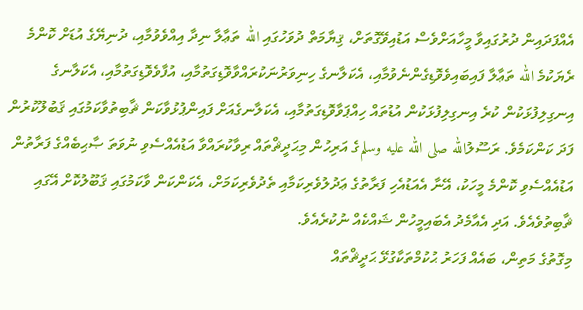އެއްފަދައިން ދުރުގައިވާ މީހާއަށްވެސް އަޑުއިވޭގޮތަށް، ޤިޔާމަތް ދުވަހުގައި الله ތަޢާލާ ނިދާ އިއްވެވުމާއި، ދުނިޔޭގެ އުޑަށް ކޮންމެ ރެޔަކުމެ الله ތަޢާލާ ފައިބައިވެވޮޑިގެންނެވުމާއި، އެކަލާނގެ ހިނިވަރުނަކުރައްވާވޮޑިގަތުމާއި، އުފާވެވޮޑިގަތުމާއި، އެކަލާނގެ އިނގިލިފުޅަކުން ކުރެ އިނގިލިފުޅަކުން އުޑުތައް ހިއްޕަވާވޮޑިގަތުމާއި، އެކަލާނގެއަށް ފައިންޕުޅުވާކަން ޘާބިތުވާކަމުގައި ޤަބުލޫކުރުން ފަދަ ކަންކަމެވެ. ރަސޫލުالله صلى الله عليه وسلمގެ އަރިހުން މިޙަދީޘްތައް ރިވާކުރައްވާ އަޑުއެއްސެވި ނުވަތަ ޞާޙިބެއްގެ ފަރާތުން އަޑުއެއްސެވި ކޮންމެ މީހަކު، އޭނާ އެއަޑުއެހި ފަރާތުގެ ޢަދުލުވެރިކަމާއި ތެދުވެރިކަމަށް، އެކަންކަން ވާކަމުގައި ޤަބޫލުކޮށް އޭގައި ޘާބިތުވެއެވެ. އަދި އެއާމެދު އެބައިމީހުން ޝައްކެއް ނުކުރެއެވެ.
މިގޮތުގެ މަތިން، ބައެއް ފަހަރު ޙުކުމްތަކާގުޅޭ ޙަދީޘްތައް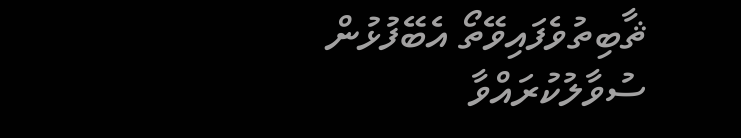ޘާބިތުވެފައިވޭތޯ އެބޭފުޅުން ސުވާލުކުރައްވާ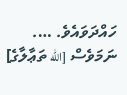ހައްދަވައެވެ. …. ނަމަވެސް [الله ތަޢާލާގެ]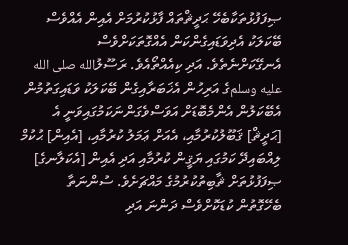ޞިފަފުޅުތަކާބެހޭ ޙަދީޘްތައް ފާޅުކުރުމަށް އެއިން އެއްވެސް ބޭކަލަކު އެދިވަޑައިގެންކަން އެއްގޮތަކަށްވެސް އެނގޭކަށްނެތެވެ. އަދި ކިއެއްތޯއެވެ. ރަސޫލުالله صلى الله عليه وسلمގެ އަރިހުން އެޚަބަރާއިގެން ބޭކަލަކު ވަޑައިގަތުމުން އެބޭކަލުން އެންމެބޮޑަށް އަވަސްވެގަންނަކަމުގައިވަނީ އެ [ޙަދީޘް] ޤަބޫލުކުރުމާއި، އެއަށް ޢަމަލު ކުރުމާއި، [އެއިން] ޙުކުމް ލިއްބައިދޭ ކަމުގައި ޔަޤީން ކުރުމާއި އަދި އެއިން [އެކަލާނގެ] ޞިފަފުޅުތަށް ޘާބިތުކުރުމުގެ މައްޗަށެވެ. ސުންނަތާ ބެހޭގޮތުން ކުޑަކޮށްވެސް ދަންނަ އަދި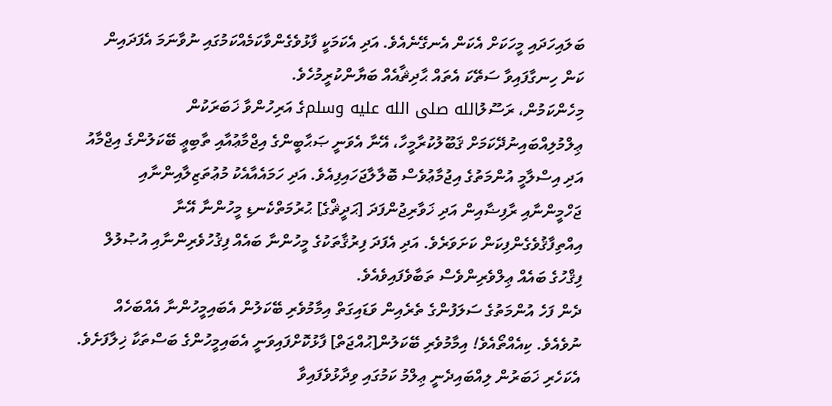ބަލައިހަދައި މީހަކަށް އެކަން އެނގޭނެއެވެ. އަދި އެކަމަކީ ފާޅުވެގެންވާކަމެއްކަމުގައި ނުވާނަމަ އެފަދައިން ކަން ހިނގާފައިވާ ސަތޭކަ އެތައް ޙާދިޘާއެއް ބަޔާންކުރީމުހެވެ.
މިހެންކަމުން، ރަސޫލުالله صلى الله عليه وسلمގެ އަރިހުންވާ ޚަބަރަކުން ޢިލްމުލިއްބައިނުދޭކަމަށް ޤަބޫލުކުރާމީހާ، އޭނާ އެވަނީ ޞަޙާބީންގެ އިޖްމާޢުއާއި ތާބިޢީ ބޭކަލުންގެ އިޖްމާއު އަދި އިސްލާމީ އުންމަތުގެ އިޖުމާޢުވެސް ބޮލާލާޖަހައިފިއެވެ. އަދި ހަމައެއާއެކު މުޢުތަޒިލާއިންނާއި ޖަހްމީންނާއި ރާފިޟާއިން އަދި ޚަވާރިޖުންފަދަ [ޙަދީޘްގެ] ޙުރުމަތްކެނޑި މީހުންނާ އޭނާ އިއްތިފާޤުވެގެންފިކަން ކަށަވަރެވެ. އަދި އެފަދަ ފިރުޤާތަކުގެ މީހުންނާ ބައެއް ފިޤުހުވެރިންނާއި އުޞުލުލް ފިޤްހުގެ ބައެއް ޢިލްވެރިންވެސް ތަބާވެފައިވެއެވެ.
ދެން ފަހެ އުންމަތުގެ ސަލަފުންގެ ތެރެއިން ވަޑައިގަތް އިމާމުވެރި ބޭކަލުން އެބައިމީހުންނާ އެއްބަހެއް ނުވެއެވެ. ކިއެއްތޯއެވެ! އިމާމުވެރި ބޭކަލުން[ޙުއްޖަތް] ފާޅުކޮށްފައިވަނީ އެބައިމީހުންގެ ބަސްތަކާ ޚިލާފަށެވެ. އެކަހެރި ޚަބަރުން ލިއްބައިދެނީ ޢިލްމު ކަމުގައި ވިދާޅުވެފައިވާ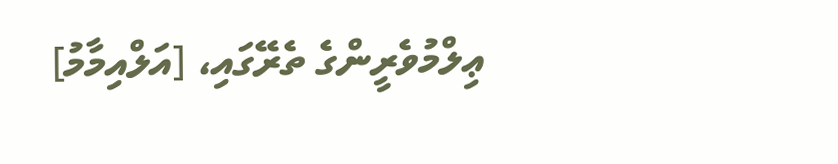ޢިލްމުވެރީންގެ ތެރޭގައި، [އަލްއިމާމު]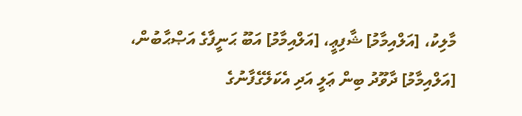މާލިކު، [އަލްއިމާމު] ޝާފިޢީ، [އަލްއިމާމު] އަބޫ ޙަނީފާގެ އަޞްޙާބުން، [އަލްއިމާމު] ދާވޫދު ބިން ޢަލީ އަދި އެކަލޭގެފާނުގެ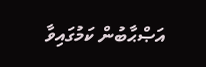އަޞްޙާބުން ކަމުގައިވާ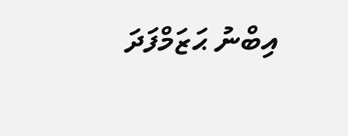އިބްނު ޙަޒަމްފަދަ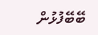ބޭބޭފުޅުން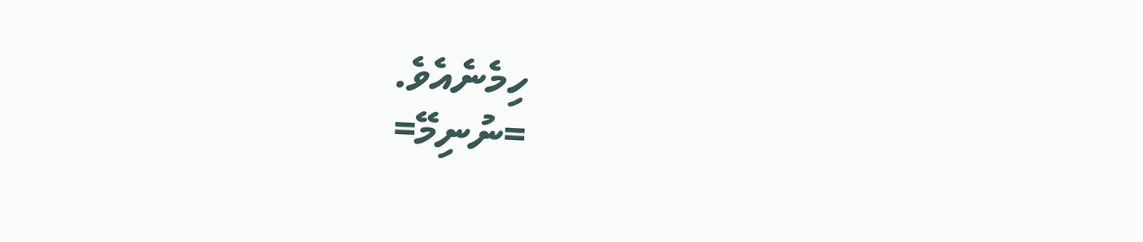ހިމެނެއެވެ.
=ނުނިމޭ=